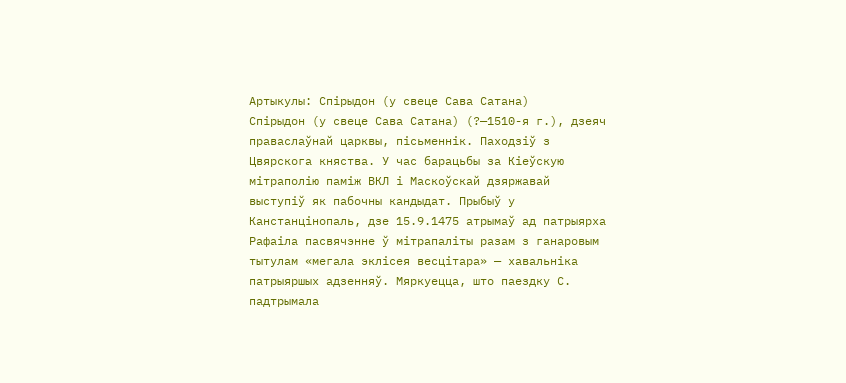Артыкулы: Спірыдон (у свеце Сава Сатана)
Спірыдон (у свеце Сава Сатана) (?—1510-я г.), дзеяч праваслаўнай царквы, пісьменнік. Паходзіў з Цвярскога княства. У час барацьбы за Кіеўскую мітраполію паміж ВКЛ і Маскоўскай дзяржавай выступіў як пабочны кандыдат. Прыбыў у Канстанцінопаль, дзе 15.9.1475 атрымаў ад патрыярха Рафаіла пасвячэнне ў мітрапаліты разам з ганаровым тытулам «мегала эклісея весцітара» — хавальніка патрыяршых адзенняў. Мяркуецца, што паездку С. падтрымала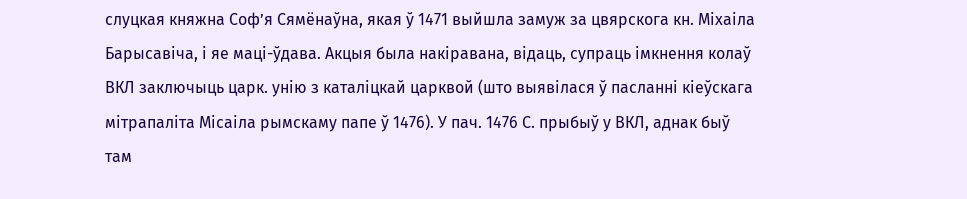слуцкая княжна Соф’я Сямёнаўна, якая ў 1471 выйшла замуж за цвярскога кн. Міхаіла Барысавіча, і яе маці-ўдава. Акцыя была накіравана, відаць, супраць імкнення колаў ВКЛ заключыць царк. унію з каталіцкай царквой (што выявілася ў пасланні кіеўскага мітрапаліта Місаіла рымскаму папе ў 1476). У пач. 1476 С. прыбыў у ВКЛ, аднак быў там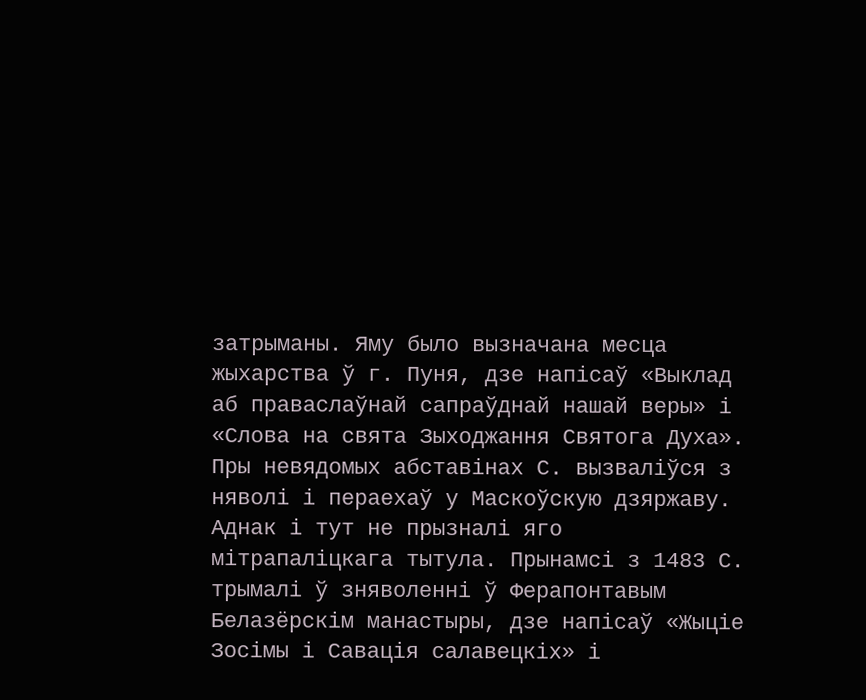затрыманы. Яму было вызначана месца жыхарства ў г. Пуня, дзе напісаў «Выклад аб праваслаўнай сапраўднай нашай веры» і «Слова на свята Зыходжання Святога Духа». Пры невядомых абставінах С. вызваліўся з няволі і пераехаў у Маскоўскую дзяржаву. Аднак і тут не прызналі яго мітрапаліцкага тытула. Прынамсі з 1483 С. трымалі ў зняволенні ў Ферапонтавым Белазёрскім манастыры, дзе напісаў «Жыціе Зосімы і Савація салавецкіх» і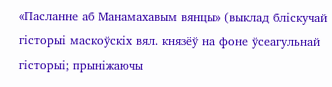«Пасланне аб Манамахавым вянцы» (выклад бліскучай гісторыі маскоўскіх вял. князёў на фоне ўсеагульнай гісторыі; прыніжаючы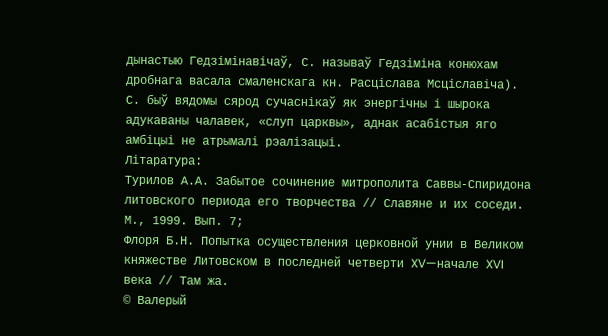дынастыю Гедзімінавічаў, С. называў Гедзіміна конюхам дробнага васала смаленскага кн. Расціслава Мсціславіча). С. быў вядомы сярод сучаснікаў як энергічны і шырока адукаваны чалавек, «слуп царквы», аднак асабістыя яго амбіцыі не атрымалі рэалізацыі.
Літаратура:
Турилов А.А. Забытое сочинение митрополита Саввы-Спиридона литовского периода его творчества // Славяне и их соседи. М., 1999. Вып. 7;
Флоря Б.Н. Попытка осуществления церковной унии в Великом княжестве Литовском в последней четверти XV—начале XVI века // Там жа.
© Валерый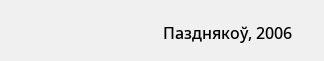Пазднякоў, 2006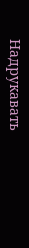Надрукавать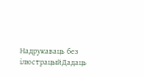Надрукаваць без ілюстрацыйДадаць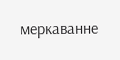меркаванне